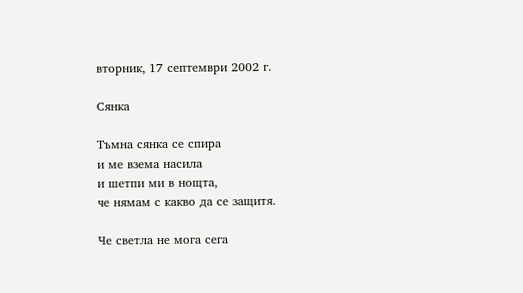вторник, 17 септември 2002 г.

Сянка

Тъмна сянка се спира
и ме взема насила
и шетпи ми в нощта,
че нямам с какво да се защитя.

Че светла не мога сега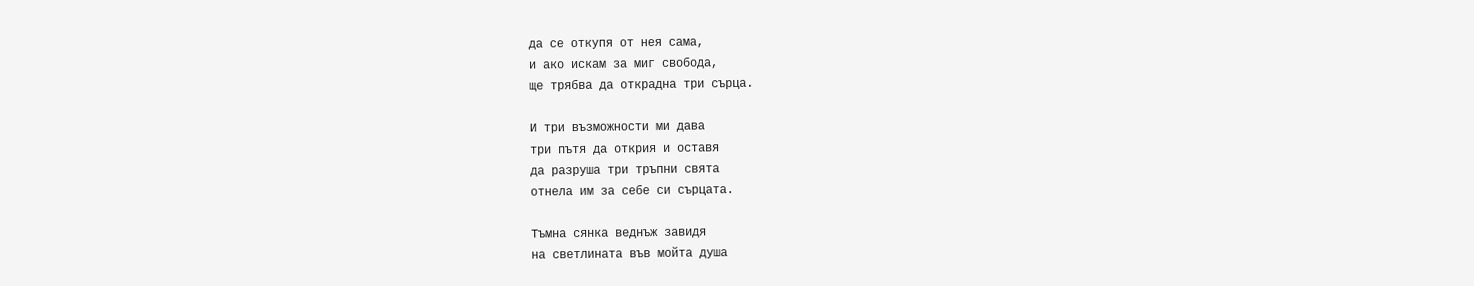да се откупя от нея сама,
и ако искам за миг свобода,
ще трябва да открадна три сърца.

И три възможности ми дава
три пътя да открия и оставя
да разруша три тръпни свята
отнела им за себе си сърцата.

Тъмна сянка веднъж завидя
на светлината във мойта душа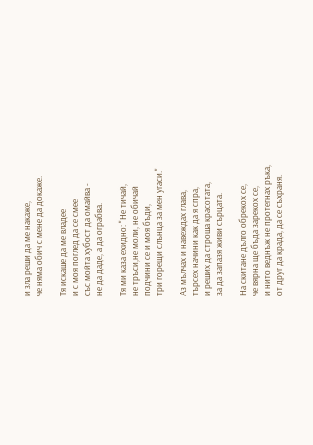и зла реши да ме накаже,
че няма обич с мене да докаже.

Тя искаше да ме владее
и с моя поглед да се смее
със мойта хубост да омайва -
не да даде, а да ограбва.

Тя ми каза ехидно: "Не тичай,
не тръси,не моли, не обичай
подчини се и моя бъди,
три горещи слънца за мен угаси."

Аз мълчах и навеждах глава,
търсех начини как да я спра,
и реших да строша красотата,
за да запазя живи сърцата.

На скитане дълго обрекох се,
че вярна ще бъда зарекох се,
и нито веднъж не протегнах ръка,
от друг да крада, да се съхраня.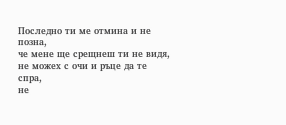Последно ти ме отмина и не позна,
че мене ще срещнеш ти не видя,
не можех с очи и ръце да те спра,
не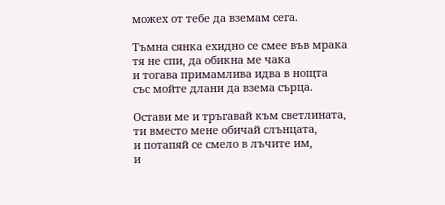можех от тебе да вземам сега.

Тъмна сянка ехидно се смее във мрака
тя не спи, да обикна ме чака
и тогава примамлива идва в нощта
със мойте длани да взема сърца.

Остави ме и тръгавай към светлината,
ти вместо мене обичай слънцата,
и потапяй се смело в лъчите им,
и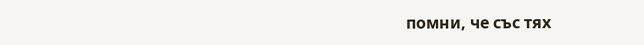помни, че със тях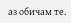аз обичам те.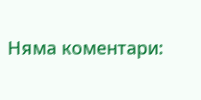Няма коментари: